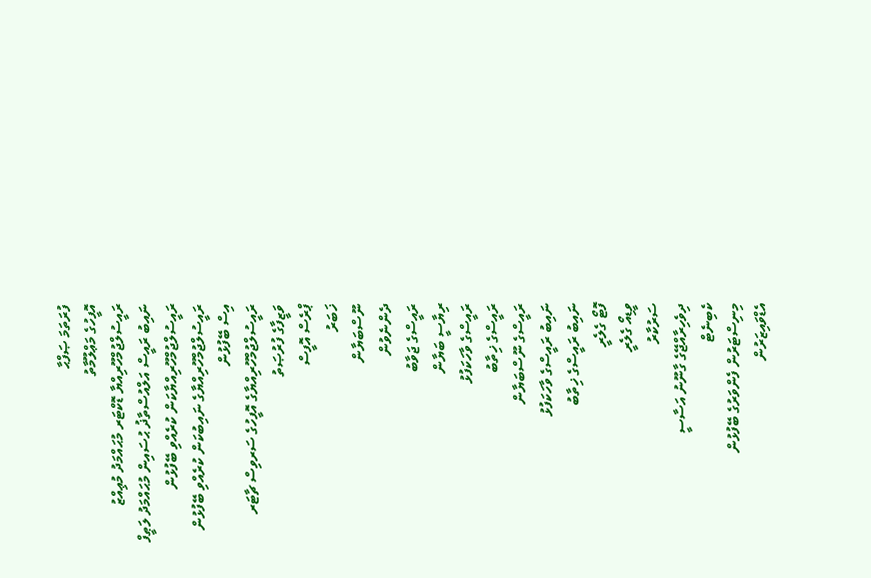ފުރަތަމަ ޞަފްޙާ
އޮފީހުގެ މަޢްލޫމާތު
ރައީސުލްޖުމްހޫރިއްޔާ ޑޮކްޓަރ މުޙައްމަދު މުޢިއްޒު
ނައިބު ރައީސް އަލްއުސްތާޛު ޙުސައިން މުޙައްމަދު ލަޠީފް
ރައީސުލްޖުމްހޫރިއްޔާކަން ކުރެއްވި ބޭފުޅުން
ރައީސުލްޖުމްހޫރިއްޔާގެ ނައިބުކަން ކުރެއްވި ބޭފުޅުން
އިސް ބޭފުޅުން
ރައީސުލްޖުމްހޫރިއްޔާގެ އޮފީހުގެ ސަރވިސް ޗާޓަރ
ވަޒީފާގެ ފުރުޞަތު
ޕްރެސް އޮފީސް
ޚަބަރު
ނޫސްބަޔާން
ދެންނެވުން
ރައީސްގެ ޖަވާބު
ރިޔާސީ ބަޔާން
ރައީސްގެ ވާހަކަފުޅު
ރައީސްގެ ޚިތާބު
ރައީސްގެ ނޫސްބަޔާން
ނައިބު ރައީސްގެ ވާހަކަފުޅު
ނައިބު ރައީސްގެ ޚިތާބު
ފޮޓޯ ގެލެރީ
ވީޑިއޯ ގެލެރީ
ސަރުކާރު
ދިވެހިރާއްޖޭގެ ގާނޫނު އަސާސީ
ކެބިނެޓް
މިނިސްޓަރުން ފެންވަރުގެ ބޭފުޅުން
އެޑްވައިޒަރުން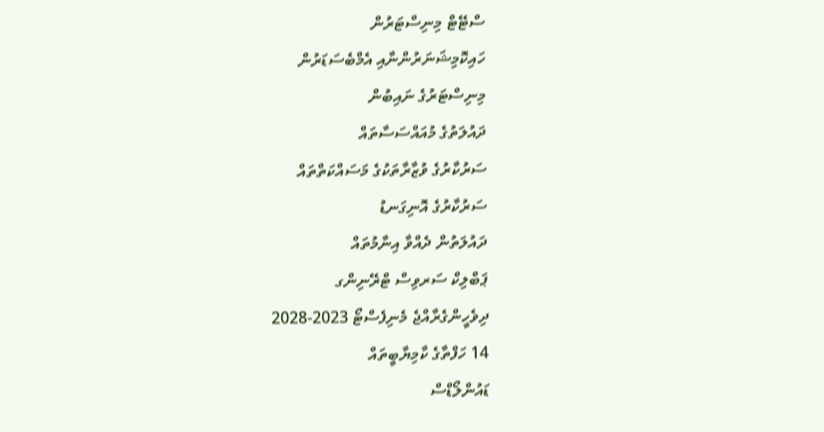ސްޓޭޓް މިނިސްޓަރުން
ހައިކޮމިޝަނަރުންނާއި އެމްބެސަޑަރުން
މިނިސްޓަރުގެ ނައިބުން
ދައުލަތުގެ މުއައްސަސާތައް
ސަރުކާރުގެ ވުޒާރާތަކުގެ މަސައްކަތްތައް
ސަރުކާރުގެ އޮނިގަނޑު
ދައުލަތުން ދެއްވާ އިނާމުތައް
ޕަބްލިކް ސަރވިސް ޓްރޭނިންގ
ދިވެހީންގެރާއްޖެ މެނިފެސްޓޯ 2023-2028
14 ހަފްތާގެ ކާމިޔާބީތައް
ޑައުންލޯޑްސް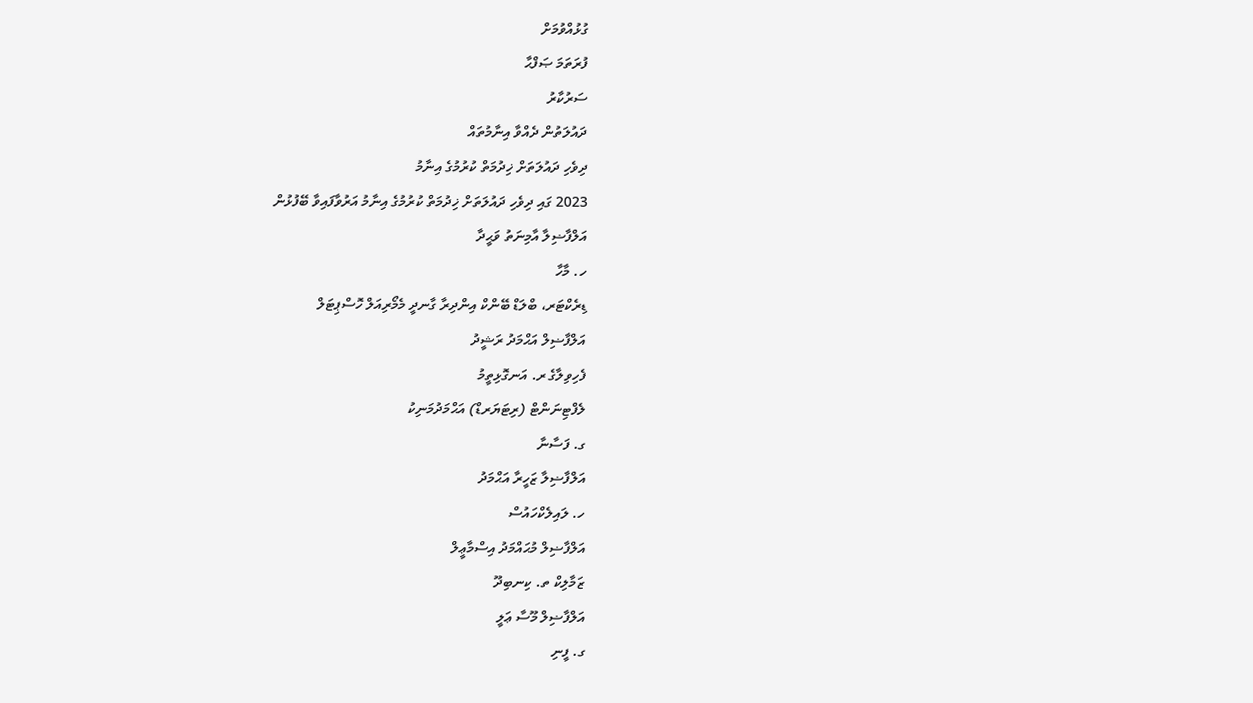ގުޅުއްވުމަށް
ފުރަތަމަ ޞަފްޙާ
ސަރުކާރު
ދައުލަތުން ދެއްވާ އިނާމުތައް
ދިވެހި ދައުލަތަށް ޚިދުމަތް ކުރުމުގެ އިނާމު
2023 ގައި ދިވެހި ދައުލަތަށް ޚިދުމަތް ކުރުމުގެ އިނާމު އަރުވާފައިވާ ބޭފުޅުން
އަލްފާޟިލާ އާމިނަތު ވަޙީދާ
ހ. މާހާ
ޑިރެކްޓަރ، ބްލަޑް ބޭންކް އިންދިރާ ގާނދީ މެމޯރިއަލް ހޮސްޕިޓަލް
އަލްފާޟިލް އަޙްމަދު ރަޝީދު
ފެހިވިލާގެ ރ. އަނގޮޅިތީމު
ލެފްޓިނަންޓް (ރިޓަޔަރޑް) އަޙްމަދުމަނިކު
ގ. ފަސާނާ
އަލްފާޟިލާ ޒަހީރާ އަޙްމަދު
ހ. ލައިލެކްހައުސް
އަލްފާޟިލް މުޙައްމަދު އިސްމާޢީލް
ޒަމާލިކް ތ. ކިނބިދޫ
އަލްފާޟިލް މޫސާ ޢަލީ
ގ. ފީނި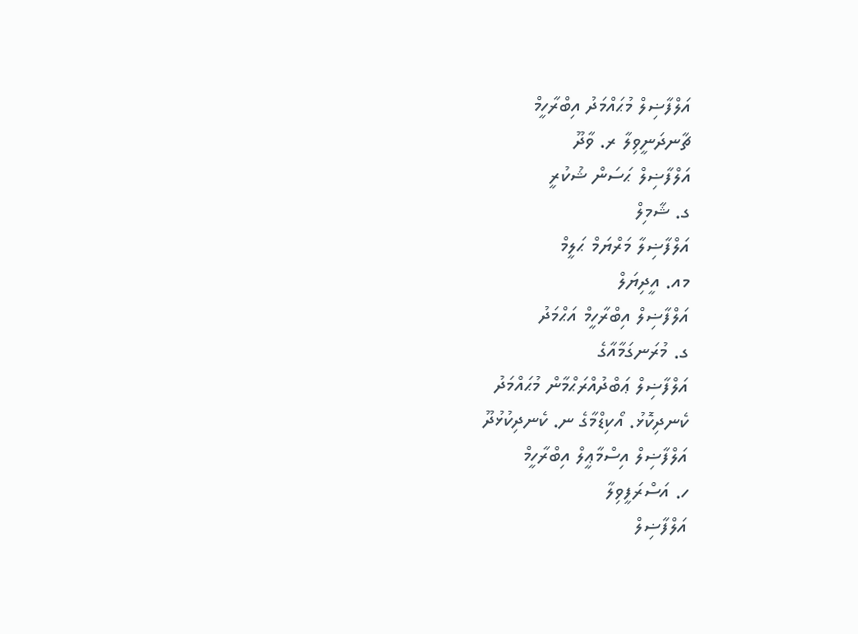އަލްފާޟިލް މުޙައްމަދު އިބްރާހީމް
ޗާނދަނީވިލާ ރ. ވާދޫ
އަލްފާޟިލް ޙަސަން ޝުކުރީ
ގ. ޝާމިލް
އަލްފާޟިލާ މަރްޔަމް ޙަލީމް
މއ. އީދިޔަލް
އަލްފާޟިލް އިބްރާހީމް އަޙްމަދު
ގ. މުރަނގަމާއާގެ
އަލްފާޟިލް ޢަބްދުއްރަޙްމާން މުޙައްމަދު
ކެނދިކޮޅު. އޯކިޑްމާގެ ނ. ކެނދިކުޅުދޫ
އަލްފާޟިލް އިސްމާޢީލް އިބްރާހީމް
ހ. އަސްރަފީވިލާ
އަލްފާޟިލް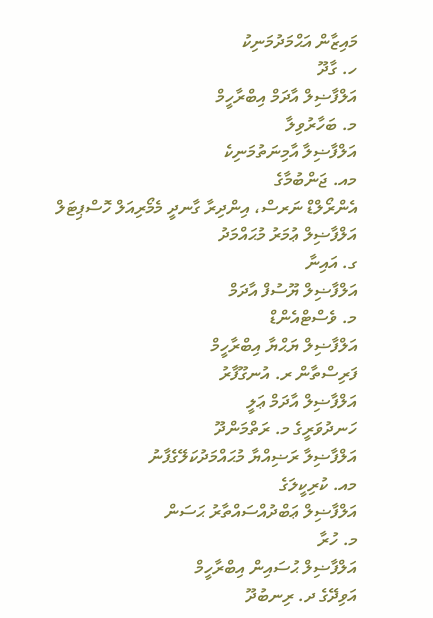މައިޒާން އަޙްމަދުމަނިކު
ހ. ގާދޫ
އަލްފާޟިލް އާދަމް އިބްރާހީމް
މ. ބަހާރުވިލާ
އަލްފާޟިލާ އާމިނަތުމަނިކެ
މއ. ޖަންބުމާގެ
އެންރޯލްޑް ނަރސް، އިންދިރާ ގާނދީ މެމޯރިއަލް ހޮސްޕިޓަލް
އަލްފާޟިލް ޢުމަރު މުޙައްމަދު
ގ. އައިނާ
އަލްފާޟިލް ޔޫސުފް އާދަމް
މ. ވެސްޓްއެންޑް
އަލްފާޟިލް ޔަޙްޔާ އިބްރާހީމް
ފަރިސްތާން ރ. އުނގޫފާރު
އަލްފާޟިލް އާދަމް ޢަލީ
ހަނދުވަރީގެ މ. ރަތްމަންދޫ
އަލްފާޟިލާ ރަޟިއްޔާ މުޙައްމަދުކަލޭގެފާނު
މއ. ކުރިކީލަގެ
އަލްފާޟިލް ޢަބްދުއްސައްތާރު ޙަސަން
މ. ހުރާ
އަލްފާޟިލް ޙުސައިން އިބްރާހީމް
އަވިދޭގެ ދ. ރިނބުދޫ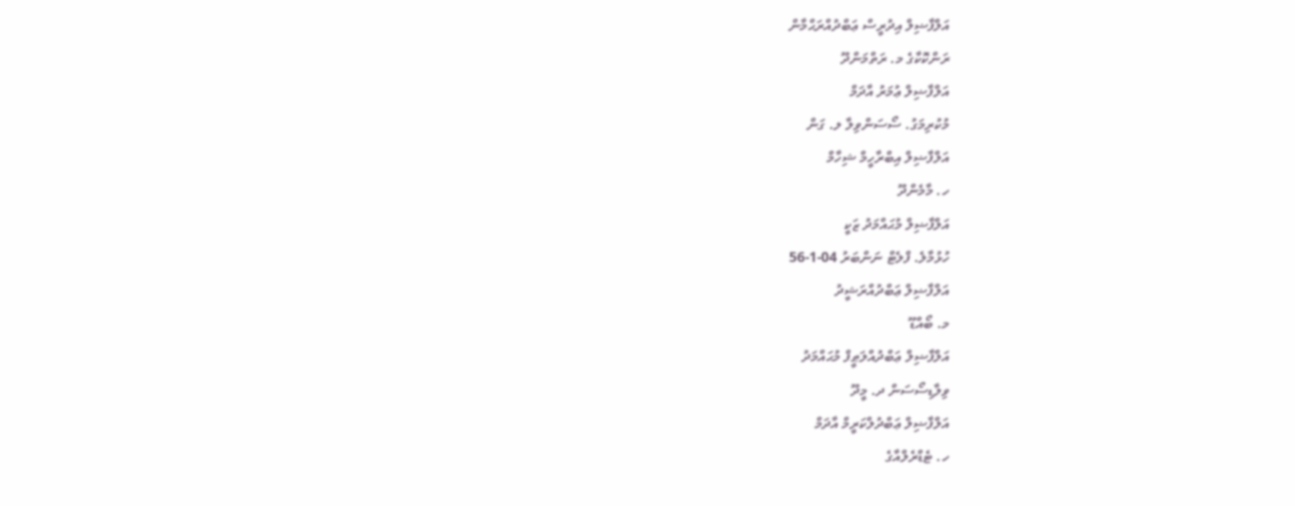އަލްފާޟިލް އިދުރީސް ޢަބްދުއްރަޙްމާން
ރަންކޮކާގެ މ. ރަތްމަންދޫ
އަލްފާޟިލް ޢުމަރު އާދަމް
މުކުރިމަގު. ސޯސަންވިލާ ލ. ގަން
އަލްފާޟިލް އިބްރާހީމް ޝިހާމް
ހ. މާމެންދޫ
އަލްފާޟިލް މުޙައްމަދު ޒަކީ
ހުޅުމާލެ. ފްލެޓް ނަންބަރު 04-1-56
އަލްފާޟިލް ޢަބްދުއްރަޝީދު
މ. ބޯއްޑޫ
އަލްފާޟިލް ޢަބްދުއްލަޠީފް މުޙައްމަދު
ވިލާޑިސޯސަން ދ. މީދޫ
އަލްފާޟިލް ޢަބްދުލްކަރީމް އާދަމް
ހ. ޓެޑްރެލްއާގެ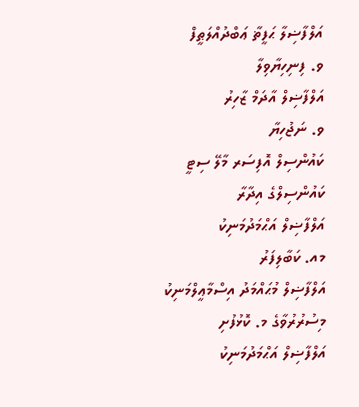އަލްފާޟިލާ ޙަފީޡާ ޢަބްދުއްލަޠީފް
ވ. ފިނިހިޔާވިލާ
އަލްފާޟިލް އާދަމް ޒާހިރު
ވ. ނަޖުހިޔާ
ކައުންސިލް އޮފިސަރ މާލޭ ސިޓީ ކައުންސިލްގެ އިދާރާ
އަލްފާޟިލް އަޙްމަދުމަނިކު
މއ. ކަބާލިފަރު
އަލްފާޟިލް މުޙައްމަދު އިސްމާޢީލްމަނިކު
މިސުރުރުވާގެ މ. ކޮޅުފުށި
އަލްފާޟިލް އަޙްމަދުމަނިކު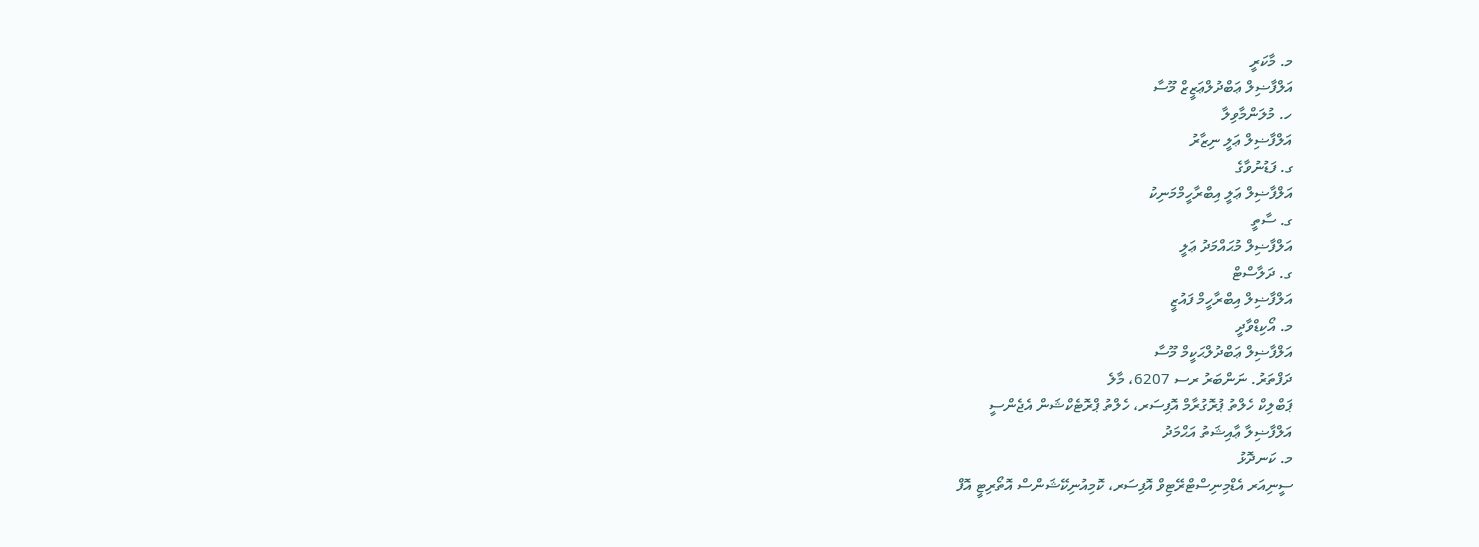މ. މާކަރީ
އަލްފާޟިލް ޢަބްދުލްޢަޒީޒް މޫސާ
ހ. މުލަންމާވިލާ
އަލްފާޟިލް ޢަލީ ނިޒާރު
ގ. ފަޑުނުވާގެ
އަލްފާޟިލް ޢަލީ އިބްރާހީމްމަނިކު
ގ. ސާތީ
އަލްފާޟިލް މުޙައްމަދު ޢަލީ
ގ. ދަލާސްޓް
އަލްފާޟިލް އިބްރާހީމް ފައުޒީ
މ. އޯކިޑްވާދީ
އަލްފާޟިލް ޢަބްދުލްޙަކީމް މޫސާ
ދަފްތަރު. ނަންބަރު ރސ 6207، މާލެ
ޕަބްލިކް ހެލްތު ޕުރޮގުރާމް އޮފިސަރ، ހެލްތު ޕްރޮޓެކްޝަން އެޖެންސީ
އަލްފާޟިލާ ޢާއިޝަތު އަޙްމަދު
މ. ކަނދޮޅު
ސީނިއަރ އެޑްމިނިސްޓްރޭޓިވް އޮފިސަރ، ކޮމިއުނިކޭޝަންސް އޮތޯރިޓީ އޮފް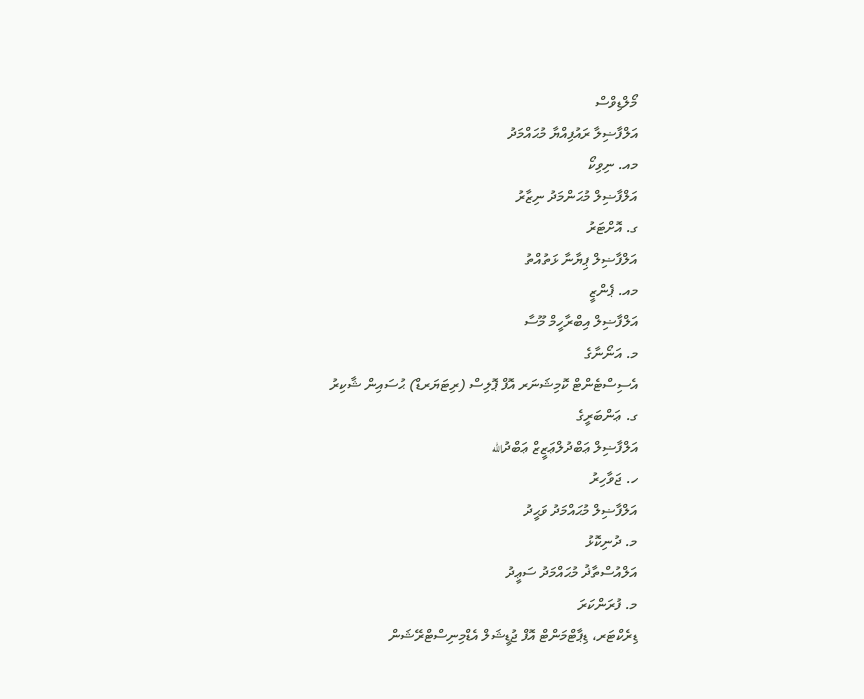މޯލްޑިވްސް
އަލްފާޟިލާ ރައުފިއްޔާ މުޙައްމަދު
މއ. ނިވިކޯ
އަލްފާޟިލް މުޙަންމަދު ނިޒާރު
ގ. އޮށްޓަރު
އަލްފާޟިލް ޕިޔާނާ ޅަތުއްތު
މއ. ޕެންޒީ
އަލްފާޟިލް އިބްރާހީމް މޫސާ
މ. އަނޯނާގެ
އެސިސްޓެންޓް ކޮމިޝަނަރ އޮފް ޕޮލިސް (ރިޓަޔަރޑް) ޙުސައިން ޝާކިރު
ގ. ޢަންބަރީގެ
އަލްފާޟިލް ޢަބްދުލްޢަޒީޒް ޢަބްދުالله
ހ. ޖަވާހިރު
އަލްފާޟިލް މުޙައްމަދު ވަޙީދު
މ. ދުނިކޮޅު
އަލްއުސްތާޛު މުޙައްމަދު ސަޢީދު
މ. ފުރަންކަރަ
ޑިރެކްޓަރ، ޑިޕާޓްމަންޓް އޮފް ޖުޑީޝަލް އެޑްމިނިސްޓްރޭޝަން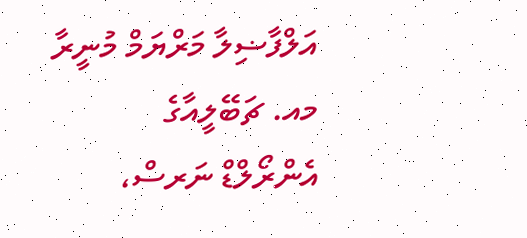އަލްފާޟިލާ މަރްޔަމް މުނީރާ
މއ. ޗަބޭލީއާގެ
އެންރޯލްޑް ނަރސް،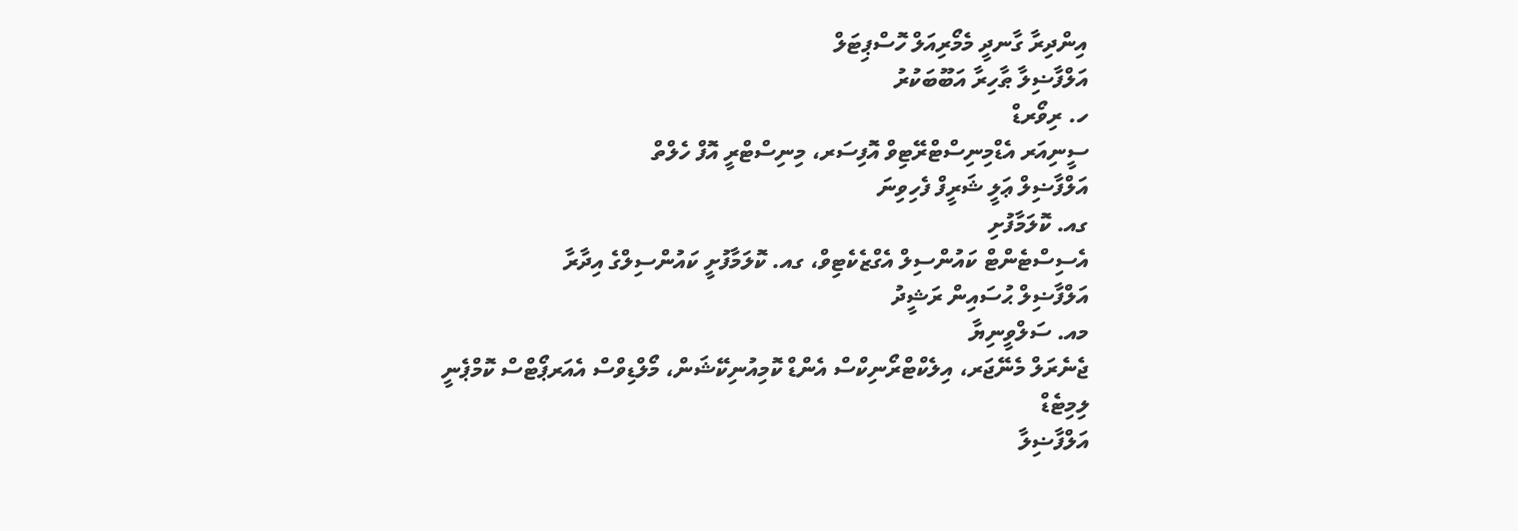އިންދިރާ ގާނދީ މެމޯރިއަލް ހޮސްޕިޓަލް
އަލްފާޟިލާ ޠާހިރާ އަބޫބަކުރު
ހ. ރިވޯރޑް
ސީނިއަރ އެޑްމިނިސްޓްރޭޓިވް އޮފިސަރ، މިނިސްޓްރީ އޮފް ހެލްތް
އަލްފާޟިލް ޢަލީ ޝަރީފް ފެހިވިނަ
ގއ. ކޮލަމާފުށި
އެސިސްޓެންޓް ކައުންސިލް އެގްޒެކެޓިވް، ގއ. ކޮލަމާފުށީ ކައުންސިލްގެ އިދާރާ
އަލްފާޟިލް ޙުސައިން ރަޝީދު
މއ. ސަލްވީނިޔާ
ޖެނެރަލް މެނޭޖަރ، އިލެކްޓްރޯނިކްސް އެންޑް ކޮމިއުނިކޭޝަން، މޯލްޑިވްސް އެއަރޕޯޓްސް ކޮމްޕެނީ ލިމިޓެޑް
އަލްފާޟިލާ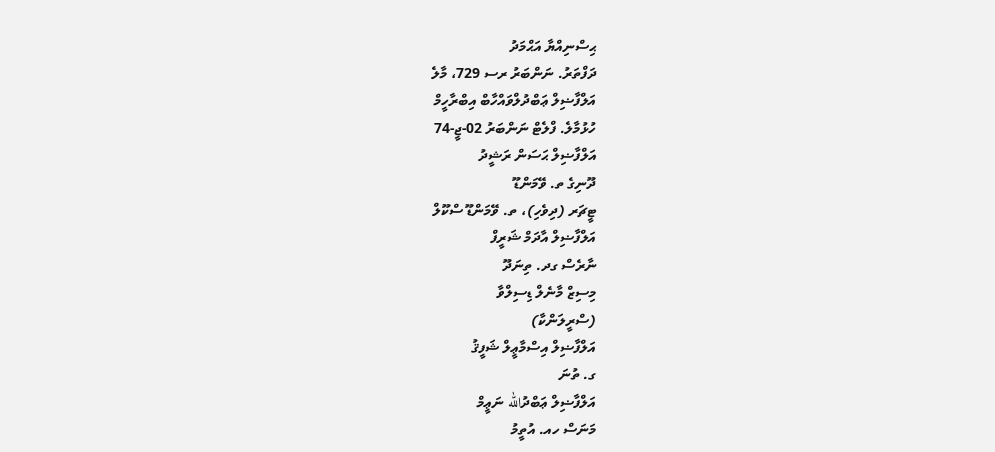ޙިސްނިއްޔާ އަޙްމަދު
ދަފްތަރު. ނަންބަރު ރސ 729، މާލެ
އަލްފާޟިލް ޢަބްދުލްވައްހާބް އިބްރާހީމް
ހުޅުމާލެ. ފްލެޓް ނަންބަރު 02-ޖީ-74
އަލްފާޟިލް ޙަސަން ރަޝީދު
ދޫނިގެ ތ. ވޭމަންޑޫ
ޓީޗަރ (ދިވެހި)، ތ. ވޭމަންޑޫ ސްކޫލް
އަލްފާޟިލް އާދަމް ޝަރީފް
ނާރެސް ގދ. ތިނަދޫ
މިސިޒް މާނެލް ޑިސިލްވާ
(ސްރީލަންކާ)
އަލްފާޟިލް އިސްމާޢީލް ޝަފީޤު
ގ. ތުނަ
އަލްފާޟިލް ޢަބްދުالله ނަޢީމް
މަނަސް ހއ. އުތީމު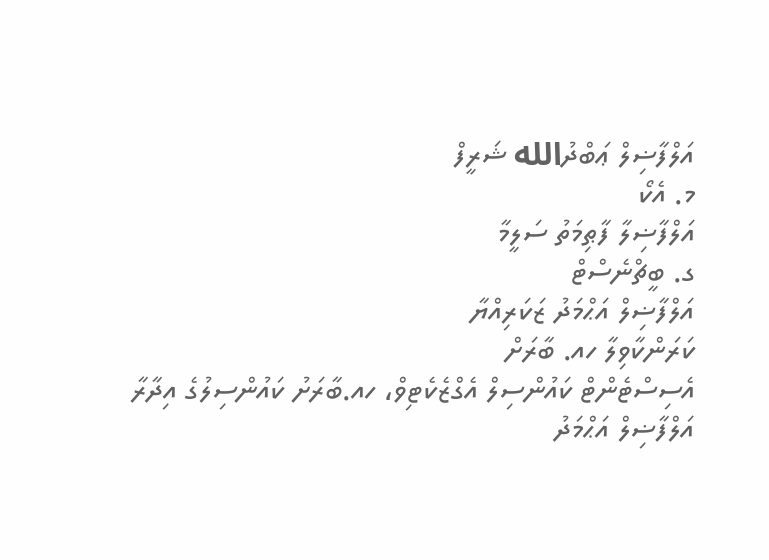އަލްފާޟިލް ޢަބްދުالله ޝަރީފް
މ. އެކޯ
އަލްފާޟިލާ ފާޠިމަތު ސަލީމާ
ގ. ބީޗްނެސްޓް
އަލްފާޟިލް އަޙްމަދު ޒަކަރިއްޔާ
ކަރަންކާވިލާ ހއ. ބާރަށް
އެސިސްޓެންޓް ކައުންސިލް އެގްޒެކެޓިވް، ހއ.ބާރަށު ކައުންސިލުގެ އިދާރާ
އަލްފާޟިލް އަޙްމަދު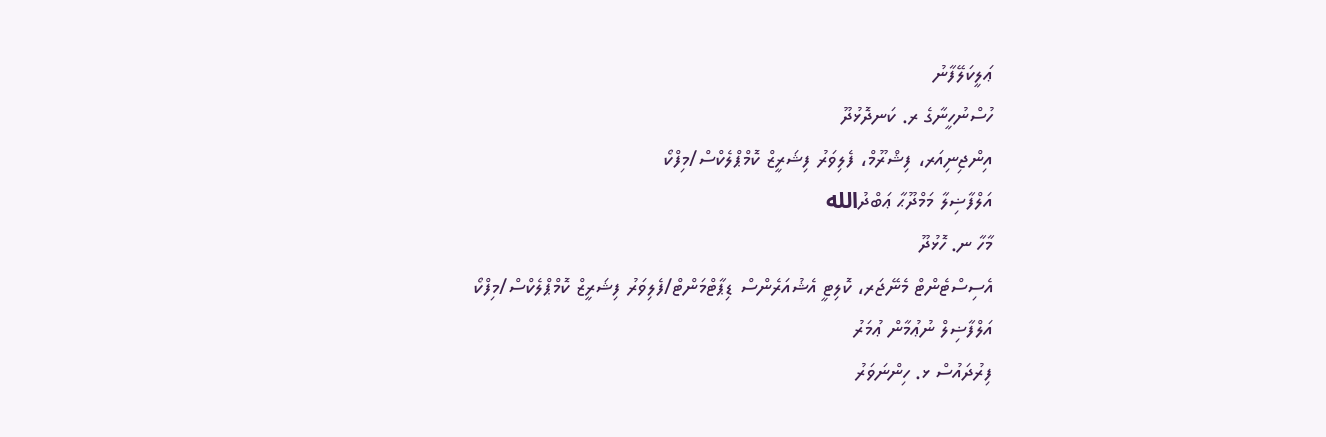ޢަލީކަލޭފާނު
ހުސްނުހީނާގެ ރ. ކަނދޮޅުދޫ
އިންޖިނިއަރ، ފިޝްރޫމް، ފެލިވަރު ފިޝަރީޒް ކޮމްޕްލެކްސް/މިފްކޯ
އަލްފާޟިލާ މަމްދޫޙާ ޢަބްދުالله
މާހާ ނ. ހޮޅުދޫ
އެސިސްޓެންޓް މެނޭޖަރ، ކޮލިޓީ އެޝުއަރެންސް ޑިޕާޓްމަންޓް/ފެލިވަރު ފިޝަރީޒް ކޮމްޕްލެކްސް/މިފްކޯ
އަލްފާޟިލް ނުޢުމާން ޢުމަރު
ފިރުދައުސް ޅ. ހިންނަވަރު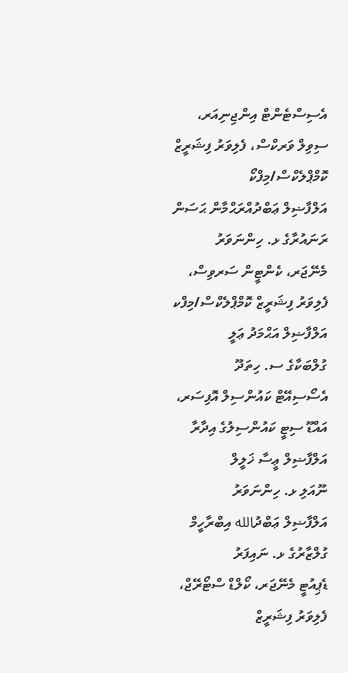އެސިސްޓެންޓް އިންޖިނިއަރ، ސިވިލް ވަރކްސް، ފެލިވަރު ފިޝަރީޒް ކޮމްޕްލެކްސް/މިފްކޯ
އަލްފާޟިލް ޢަބްދުއްރަޙްމާން ޙަސަން
ރަނައުރާގެ ޅ. ހިންނަވަރު
މެނޭޖަރ، ކެންޓީން ސަރވިސް، ފެލިވަރު ފިޝަރީޒް ކޮމްޕްލެކްސް/މިފްކ
އަލްފާޟިލް އަޙްމަދު ޢަލީ
ގުލްބަކާގެ ސ. ހިތަދޫ
އެސޯސިއޭޓް ކައުންސިލް އޮފިސަރ، އައްޑޫ ސިޓީ ކައުންސިލުގެ އިދާރާ
އަލްފާޟިލް ޢީސާ ޚަލީލް
ނޫއަލި ޅ. ހިންނަވަރު
އަލްފާޟިލް ޢަބްދުالله އިބްރާހީމް
ގުލްޒާރުގެ ޅ. ނައިފަރު
ޑެޕިއުޓީ މެނޭޖަރ، ކޯލްޑް ސްޓޯރޭޖް، ފެލިވަރު ފިޝަރީޒް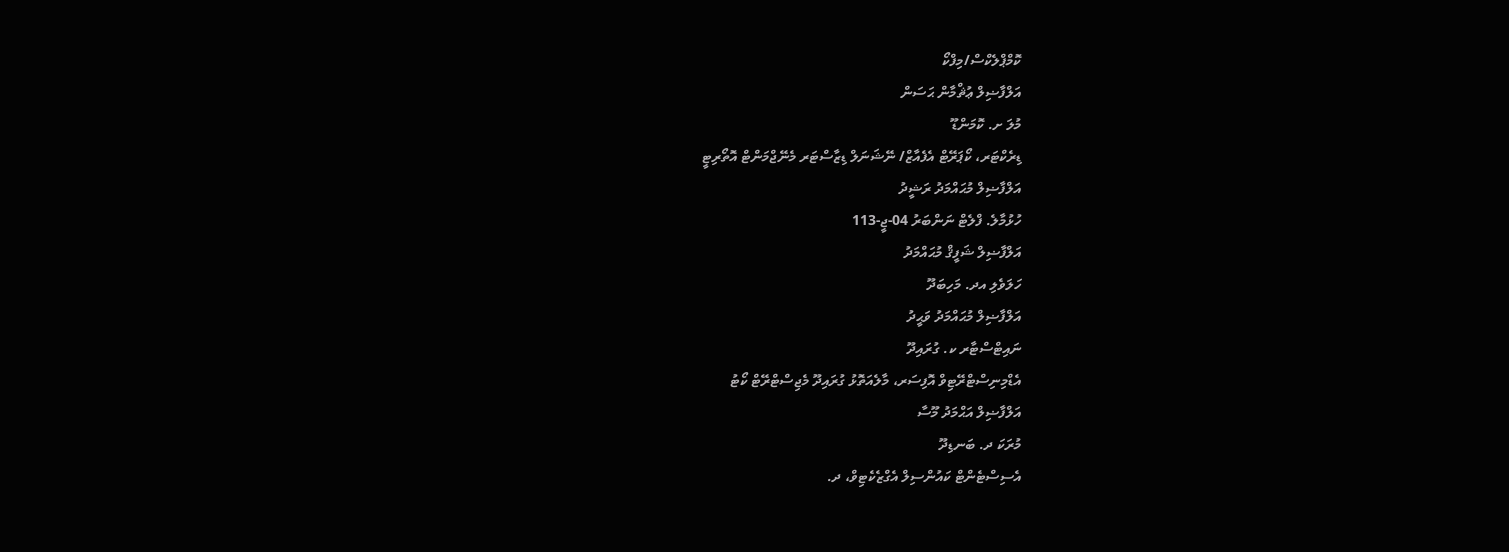ކޮމްޕްލެކްސް/މިފްކޯ
އަލްފާޟިލް ޢުޘްމާން ޙަސަން
މުލަ ށ. ކޮމަންޑޫ
ޑިރެކްޓަރ، ކޯޕަރޭޓް އެފެއާޒް/ ނޭޝަނަލް ޑިޒާސްޓަރ މެނޭޖްމަންޓް އޮތޯރިޓީ
އަލްފާޟިލް މުޙައްމަދު ރަޝީދު
ހުޅުމާލެ. ފްލެޓް ނަންބަރު 04-ޖީ-113
އަލްފާޟިލް ޝަފީޤް މުޙައްމަދު
ހަލަވެލި އދ. މަހިބަދޫ
އަލްފާޟިލް މުޙައްމަދު ވަޙީދު
ނައިޓްސްޓާރ ކ. ގުރައިދޫ
އެޑްމިނިސްޓްރޭޓިވް އޮފިސަރ، މާލެއަތޮޅު ގުރައިދޫ މެޖިސްޓްރޭޓް ކޯޓު
އަލްފާޟިލް އަޙްމަދު މޫސާ
މުރަކަ ދ. ބަނޑިދޫ
އެސިސްޓެންޓް ކައުންސިލް އެގްޒެކެޓިވް، ދ.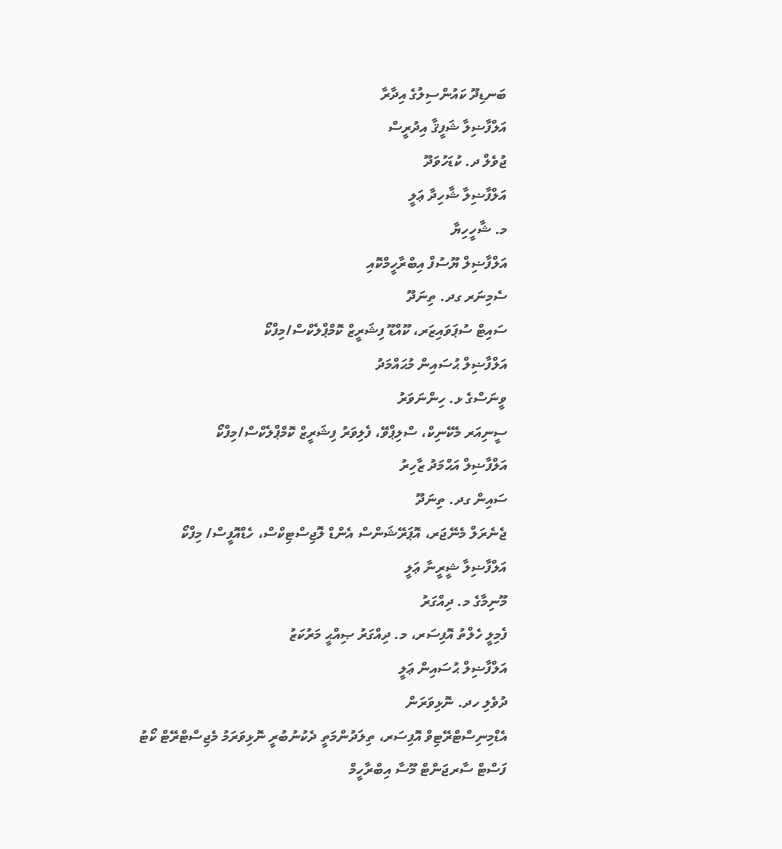ބަނޑިދޫ ކައުންސިލުގެ އިދާރާ
އަލްފާޟިލާ ޝަފީޤާ އިދުރީސް
ޖުވެލް ދ. ކުޑަހުވަދޫ
އަލްފާޟިލާ ޝާހިދާ ޢަލީ
މ. ޝާހީހިޔާ
އަލްފާޟިލް ޔޫސުފް އިބްރާހީމްކޮއި
ސެމިނަރ ގދ. ތިނަދޫ
ސައިޓް ސުޕަވައިޒަރ، ކޫއްޑޫ ފިޝަރީޒް ކޮމްޕްލެކްސް/މިފްކޯ
އަލްފާޟިލް ޙުސައިން މުޙައްމަދު
ވީނަސްގެ ޅ. ހިންނަވަރު
ސީނިއަރ މެކޭނިކް، ސްލިޕްވޭ، ފެލިވަރު ފިޝަރީޒް ކޮމްޕްލެކްސް/މިފްކޯ
އަލްފާޟިލް އަޙްމަދު ޒާހިރު
ސައިން ގދ. ތިނަދޫ
ޖެނެރަލް މެނޭޖަރ، އޮޕަރޭޝަންސް އެންޑް ލޮޖިސްޓިކްސް، ހެޑްއޮފީސް/ މިފްކޯ
އަލްފާޟިލާ ޝީރީނާ ޢަލީ
މޫނިމާގެ މ. ދިއްގަރު
ފެމިލީ ހެލްތު އޮފިސަރ، މ. ދިއްގަރު ޞިއްޙީ މަރުކަޒު
އަލްފާޟިލް ޙުސައިން ޢަލީ
ދުވެލި ހދ. ނޮޅިވަރަން
އެޑްމިނިސްޓްރޭޓިވް އޮފިސަރ، ތިލަދުންމަތީ ދެކުނުބުރީ ނޮޅިވަރަމު މެޖިސްޓްރޭޓް ކޯޓު
ފަސްޓް ސާރޖަންޓް މޫސާ އިބްރާހީމް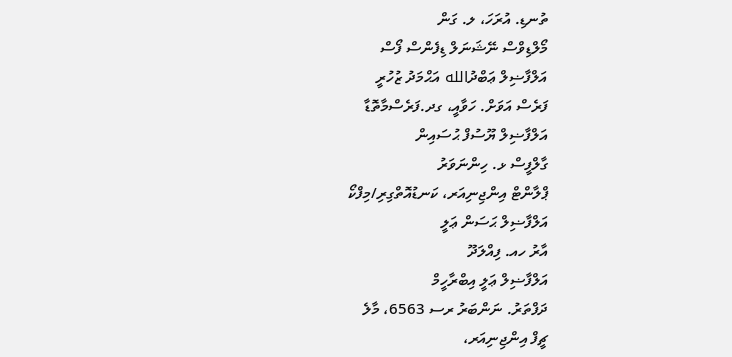ތުނޑި. އުރަހަ، ލ. ގަން
މޯލްޑިވްސް ނޭޝަނަލް ޑިފެންސް ފޯސް
އަލްފާޟިލް ޢަބްދުالله އަޙްމަދު ޒުހުރީ
ފަރެސް އަވަށް. ހަވާއީ، ގދ.ފަރެސްމާތޮޑާ
އަލްފާޟިލް ޔޫސުފް ޙުސައިން
ގާލްފީސް ޅ. ހިންނަވަރު
ޕްލާންޓް އިންޖިނިއަރ، ކަނޑުއޮތްގިރި/މިފްކޯ
އަލްފާޟިލް ޙަސަން ޢަލީ
އާރު ހއ. ފިއްލަދޫ
އަލްފާޟިލް ޢަލީ އިބްރާހީމް
ދަފްތަރު. ނަންބަރު ރސ 6563، މާލެ
ޗީފް އިންޖިނިއަރ،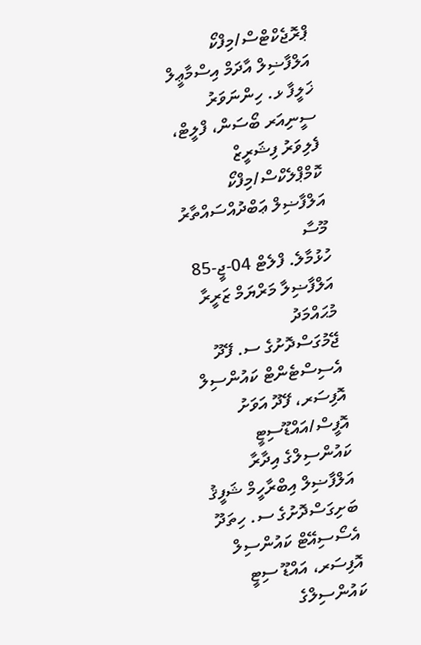ޕްރޮޖެކްޓްސް/މިފްކޯ
އަލްފާޟިލް އާދަމް އިސްމާޢީލް
ޚަލީފާ ޅ. ހިންނަވަރު
ސީނިއަރ ބޯސަން، ފްލީޓް، ފެލިވަރު ފިޝަރީޒް ކޮމްޕްލެކްސް/މިފްކޯ
އަލްފާޟިލް ޢަބްދުއްސައްތާރު މޫސާ
ހުޅުމާލެ. ފްލެޓް 04-ޖީ-85
އަލްފާޟިލާ މަރްޔަމް ޒަރީރާ މުޙައްމަދު
ޖޭމުގަސްދޮށުގެ ސ. ފޭދޫ
އެސިސްޓެންޓް ކައުންސިލް އޮފިސަރ، ފޭދޫ އަވަށު އޮފީސް/އައްޑޫސިޓީ ކައުންސިލްގެ އިދާރާ
އަލްފާޟިލް އިބްރާހީމް ޝަފީޤު
ބަށިގަސްދޮށުގެ ސ. ހިތަދޫ
އެސޯސިއޭޓް ކައުންސިލް އޮފިސަރ، އައްޑޫ ސިޓީ ކައުންސިލްގެ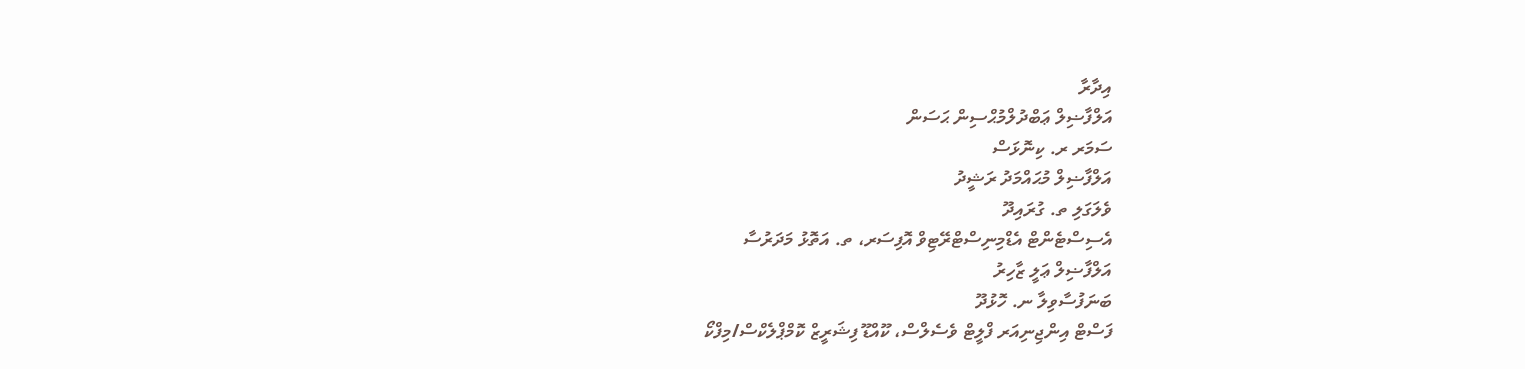އިދާރާ
އަލްފާޟިލް ޢަބްދުލްމުޙްސިން ޙަސަން
ސަމަރ ރ. ކިނޮޅަސް
އަލްފާޟިލް މުޙައްމަދު ރަޝީދު
ވެލަގަލި ތ. ގުރައިދޫ
އެސިސްޓެންޓް އެޑްމިނިސްޓްރޭޓިވް އޮފިސަރ، ތ. އަތޮޅު މަދަރުސާ
އަލްފާޟިލް ޢަލީ ޒާހިރު
ބަނަފުސާވިލާ ނ. ހޮޅުދޫ
ފަސްޓް އިންޖިނިއަރ ފްލީޓް ވެސެލްސް، ކޫއްޑޫ ފިޝަރީޒް ކޮމްޕްލެކްސް/މިފްކޯ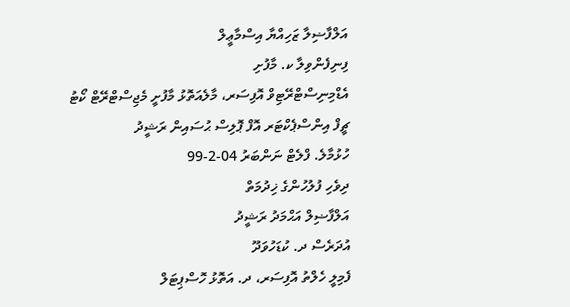އަލްފާޟިލާ ޒަހިއްޔާ އިސްމާޢީލް
ފިނިފެންވިލާ ކ. މާފުށި
އެޑްމިނިސްޓްރޭޓިވް އޮފިސަރ، މާލެއަތޮޅު މާފުށީ މެޖިސްޓްރޭޓް ކޯޓު
ޗީފް އިންސްޕެކްޓަރ އޮފް ޕޮލިސް ޙުސައިން ރަޝީދު
ހުޅުމާލެ. ފްލެޓް ނަންބަރު 04-2-99
ދިވެހި ފުލުހުންގެ ޚިދުމަތް
އަލްފާޟިލް އަޙްމަދު ރަޝީދު
އުދަރެސް ދ. ކުޑަހުވަދޫ
ފެމިލީ ހެލްތު އޮފިސަރ، ދ. އަތޮޅު ހޮސްޕިޓަލް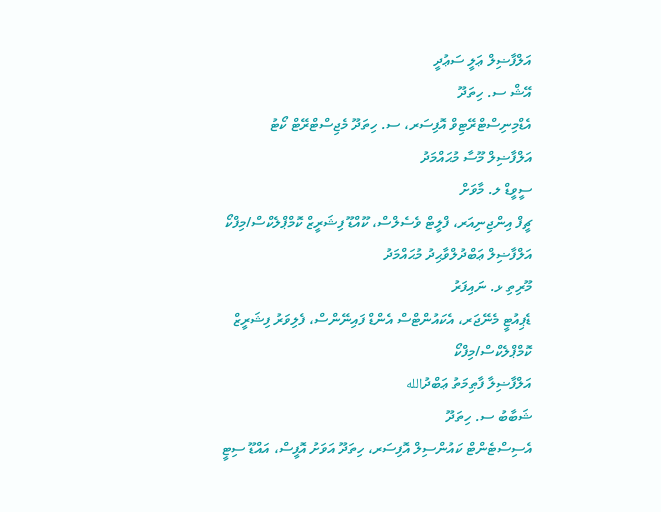އަލްފާޟިލް ޢަލީ ސަޢުދީ
އޭޝް ސ. ހިތަދޫ
އެޑްމިނިސްޓްރޭޓިވް އޮފިސަރ، ސ. ހިތަދޫ މެޖިސްޓްރޭޓް ކޯޓު
އަލްފާޟިލް މޫސާ މުޙައްމަދު
ސީވީޑް ލ. މާވަށް
ޗީފް އިންޖިނިއަރ، ފްލީޓް ވެސެލްސް، ކޫއްޑޫ ފިޝަރީޒް ކޮމްޕްލެކްސް/މިފްކޯ
އަލްފާޟިލް ޢަބްދުލްވާޙިދު މުޙައްމަދު
މޫރިތި ޅ. ނައިފަރު
ޑެޕިއުޓީ މެނޭޖަރ، އެކައުންޓްސް އެންޑް ފައިނޭންސް، ފެލިވަރު ފިޝަރީޒް ކޮމްޕްލެކްސް/މިފްކޯ
އަލްފާޟިލާ ފާޠިމަތު ޢަބްދުالله
ޝަބާބު ސ. ހިތަދޫ
އެސިސްޓެންޓް ކައުންސިލް އޮފިސަރ، ހިތަދޫ އަވަށު އޮފީސް، އައްޑޫ ސިޓީ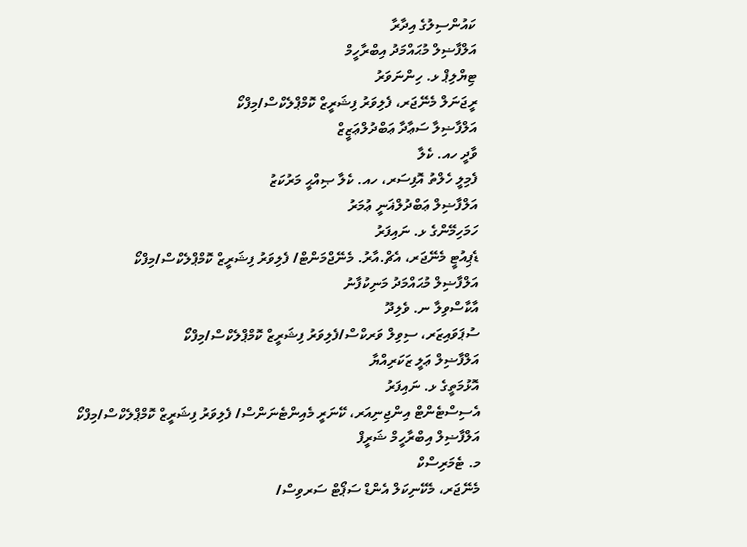ކައުންސިލުގެ އިދާރާ
އަލްފާޟިލް މުޙައްމަދު އިބްރާހީމް
ޓިޔްލިޕް ޅ. ހިންނަވަރު
ރީޖަނަލް މެނޭޖަރ، ފެލިވަރު ފިޝަރީޒް ކޮމްޕްލެކްސް/މިފްކޯ
އަލްފާޟިލާ ސަޢާދާ ޢަބްދުލްޢަޒީޒް
ވާދީ ހއ. ކެލާ
ފެމިލީ ހެލްތު އޮފިސަރ، ހއ. ކެލާ ޞިއްޙީ މަރުކަޒު
އަލްފާޟިލް ޢަބްދުލްޣަނީ ޢުމަރު
ހަމަހިމޭންގެ ޅ. ނައިފަރު
ޑެޕިއުޓީ މެނޭޖަރ، އެޗް.އާރު. މެނޭޖްމަންޓް/ ފެލިވަރު ފިޝަރީޒް ކޮމްޕްލެކްސް/މިފްކޯ
އަލްފާޟިލް މުޙައްމަދު މަނިކުފާނު
އާކާސްވިލާ ނ. ވެލިދޫ
ސުޕަވައިޒަރ، ސިވިލް ވަރކްސް/ފެލިވަރު ފިޝަރީޒް ކޮމްޕްލެކްސް/މިފްކޯ
އަލްފާޟިލް ޢަލީ ޒަކަރިއްޔާ
އޮޅުމަތީގެ ޅ. ނައިފަރު
އެސިސްޓެންޓް އިންޖިނިއަރ، ކޭނަރީ މެއިންޓެނަންސް/ ފެލިވަރު ފިޝަރީޒް ކޮމްޕްލެކްސް/މިފްކޯ
އަލްފާޟިލް އިބްރާހީމް ޝަރީފް
މ. ޓެމަރިސްކް
މެނޭޖަރ، މެކޭނިކަލް އެންޑް ސަޕޯޓް ސަރވިސް/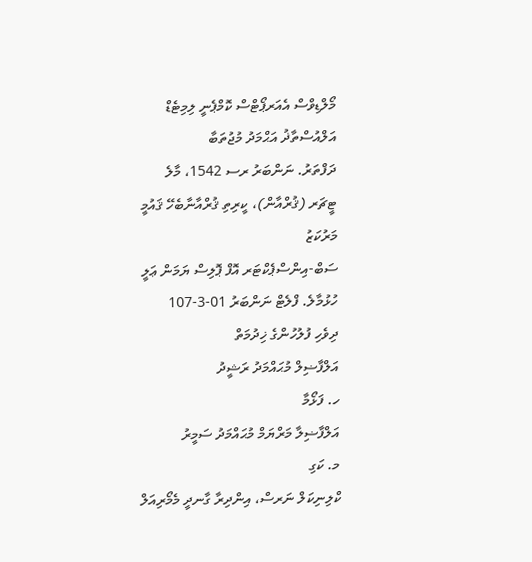މޯލްޑިވްސް އެއަރޕޯޓްސް ކޮމްޕެނީ ލިމިޓެޑް
އަލްއުސްތާޛު އަޙްމަދު މުޖުތަބާ
ދަފްތަރު. ނަންބަރު ރސ 1542، މާލެ
ޓީޗަރ (ޤުރްއާން)، ކީރިތި ޤުރްއާނާބެހޭ ޤައުމީ މަރުކަޒު
ސަބް-އިންސްޕެކްޓަރ އޮފް ޕޮލިސް ޔަމަން ޢަލީ
ހުޅުމާލެ. ފްލެޓް ނަންބަރު 01-3-107
ދިވެހި ފުލުހުންގެ ޚިދުމަތް
އަލްފާޟިލް މުޙައްމަދު ރަޝީދު
ހ. ފަޅޯމާ
އަލްފާޟިލާ މަރްޔަމް މުޙައްމަދު ސަމީރު
މ. ކަގި
ކްލިނިކަލް ނަރސް، އިންދިރާ ގާނދީ މެމޯރިއަލް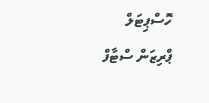ހޮސްޕިޓަލް
ޕްރިޒަން ސްޓާފް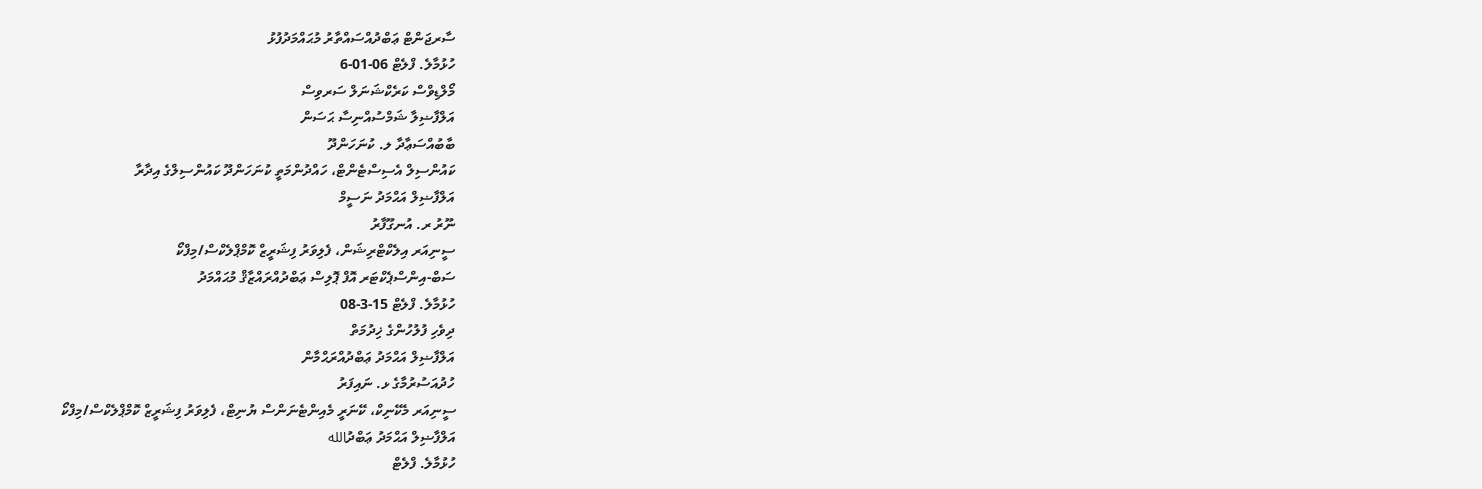ސާރޖަންޓް ޢަބްދުއްސައްތާރު މުޙައްމަދުފުޅު
ހުޅުމާލެ. ފްލެޓް 06-01-6
މޯލްޑިވްސް ކަރެކްޝަނަލް ސަރވިސް
އަލްފާޟިލާ ޝަމްސުއްނިސާ ޙަސަން
ބާބުއްސަޢާދާ ލ. ކުނަހަންދޫ
ކައުންސިލް އެސިސްޓެންޓް، ހައްދުންމަތީ ކުނަހަންދޫ ކައުންސިލްގެ އިދާރާ
އަލްފާޟިލް އަޙްމަދު ނަސީމް
ނޫރު ރ. އުނގޫފާރު
ސީނިއަރ އިލެކްޓްރިޝަން، ފެލިވަރު ފިޝަރީޒް ކޮމްޕްލެކްސް/މިފްކޯ
ސަބް-އިންސްޕެކްޓަރ އޮފް ޕޮލިސް ޢަބްދުއްރައްޒާޤް މުޙައްމަދު
ހުޅުމާލެ. ފްލެޓް 15-3-08
ދިވެހި ފުލުހުންގެ ޚިދުމަތް
އަލްފާޟިލް އަޙްމަދު ޢަބްދުއްރަޙްމާން
ހުދުއަސުރުމާގެ ޅ. ނައިފަރު
ސީނިއަރ މެކޭނިކް، ކޭނަރީ މެއިންޓެނަންސް ޔުނިޓް، ފެލިވަރު ފިޝަރީޒް ކޮމްޕްލެކްސް/މިފްކޯ
އަލްފާޟިލް އަޙްމަދު ޢަބްދުالله
ހުޅުމާލެ. ފްލެޓް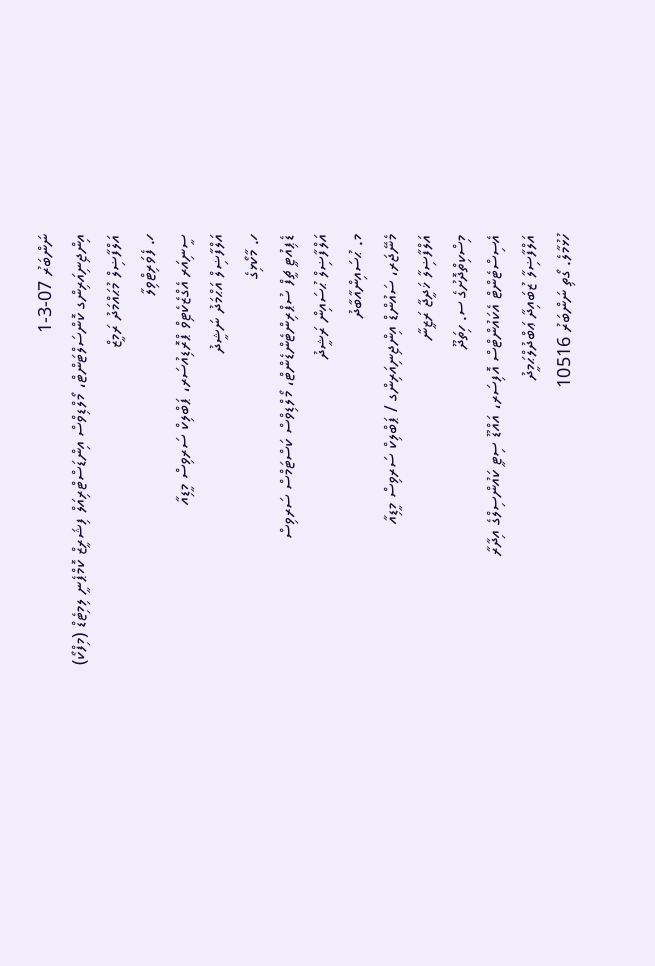ނަންބަރު 07-3-1
އިންޖިނިއަރިންގ ކޮންސަލްޓަންޓް، މޯލްޑިވްސް އިންޑަސްޓްރިއަލް ފިޝަރީޒް ކޮމްޕެނީ ލިމިޓެޑް (މިފްކޯ)
އަލްފާޟިލް މުޙައްމަދު ރަމީޒް
ހ. ފެވަރިޓްވިލާ
ސީނިއަރ އެގްޒެކެޓިވް ޕްރޮޑިއުސަރ، ޕަބްލިކް ސަރވިސް މީޑިއާ
އަލްފާޟިލް އަޙްމަދު ނަޝީދު
ހ. މާކޯޅިގެ
ޑެޕިއުޓީ ޗީފް ސުޕްރިންޓެންޑެންޓް، މޯލްޑިވްސް ކަސްޓަމްސް ސަރވިސް
އަލްފާޟިލް ޙުސައިން ރަޝީދު
މ. ޙުސައިންއާބާދު
މެނޭޖަރ، ސައުންޑް އިންޖިނިއަރިންގ / ޕަބްލިކް ސަރވިސް މީޑިއާ
އަލްފާޟިލާ ޚަދީޖާ ރަޒީނާ
މިސްކިތްދޮށުގެ ސ. ހިތަދޫ
އެސިސްޓެންޓް އެކައުންޓްސް އޮފިސަރ، އައްޑޫ ސިޓީ ކައުންސިލްގެ އިދާރާ
އަލްފާޟިލާ ޒުބައިދާ ޢަބްދުލްޙަމީދު
ހުޅުމާލެ. ގޯތި ނަންބަރު 10516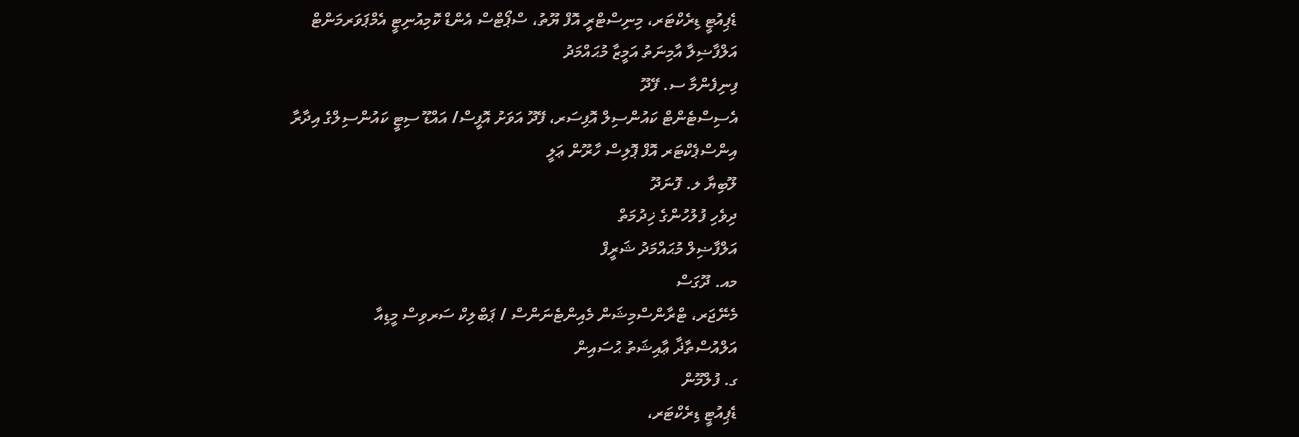ޑެޕިއުޓީ ޑިރެކްޓަރ، މިނިސްޓްރީ އޮފް ޔޫތު، ސްޕޯޓްސް އެންޑް ކޮމިއުނިޓީ އެމްޕަވަރމަންޓް
އަލްފާޟިލާ އާމިނަތު އަމީޒާ މުޙައްމަދު
ފިނިފެންމާ ސ. ފޭދޫ
އެސިސްޓެންޓް ކައުންސިލް އޮފިސަރ، ފޭދޫ އަވަށު އޮފީސް/ އައްޑޫ ސިޓީ ކައުންސިލްގެ އިދާރާ
އިންސްޕެކްޓަރ އޮފް ޕޮލިސް ހާރޫން ޢަލީ
ލޫބިޔާ ލ. ފޮނަދޫ
ދިވެހި ފުލުހުންގެ ޚިދުމަތް
އަލްފާޟިލް މުޙައްމަދު ޝަރީފް
މއ. ދޫގަސް
މެނޭޖަރ، ޓްރާންސްމިޝަން މެއިންޓެނަންސް / ޕަބްލިކް ސަރވިސް މީޑިއާ
އަލްއުސްތާޛާ ޢާއިޝަތު ޙުސައިން
ގ. ފުލްމޫން
ޑެޕިއުޓީ ޑިރެކްޓަރ،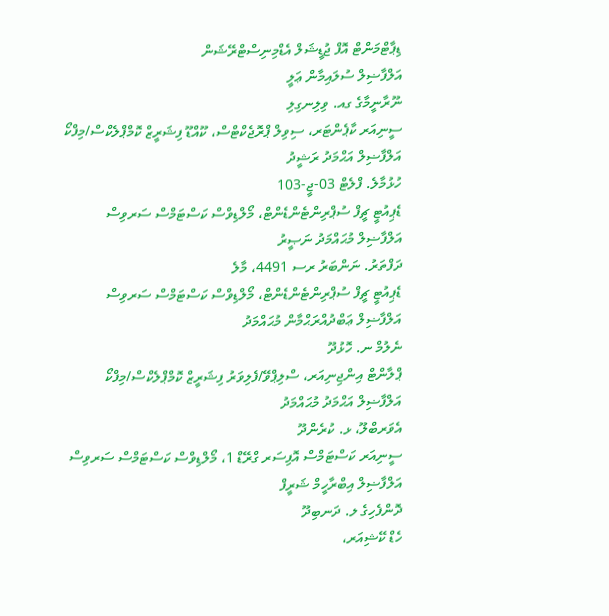ޑިޕާޓްމަންޓް އޮފް ޖުޑީޝަލް އެޑްމިނިސްޓްރޭޝަން
އަލްފާޟިލް ސުލައިމާން ޢަލީ
ނޫރާނީމާގެ ގއ. ވިލިނގިލި
ސީނިއަރ ކާޕެންޓަރ، ސިވިލް ޕްރޮޖެކްޓްސް، ކޫއްޑޫ ފިޝަރީޒް ކޮމްޕްލެކްސް/މިފްކޯ
އަލްފާޟިލް އަޙްމަދު ރަޝީދު
ހުޅުމާލެ. ފްލެޓް 03-ޖީ-103
ޑެޕިއުޓީ ޗީފް ސުޕްރިންޓެންޑެންޓް، މޯލްޑިވްސް ކަސްޓަމްސް ސަރވިސް
އަލްފާޟިލް މުޙައްމަދު ނަޞީރު
ދަފްތަރު. ނަންބަރު ރސ 4491، މާލެ
ޑެޕިއުޓީ ޗީފް ސުޕްރިންޓެންޑެންޓް، މޯލްޑިވްސް ކަސްޓަމްސް ސަރވިސް
އަލްފާޟިލް ޢަބްދުއްރަޙްމާން މުޙައްމަދު
ނެލުމް ނ. ހޮޅުދޫ
ޕްލާންޓް އިންޖިނިއަރ، ސްލިޕްވޭ/ފެލިވަރު ފިޝަރީޒް ކޮމްޕްލެކްސް/މިފްކޯ
އަލްފާޟިލް އަޙްމަދު މުޙައްމަދު
އެވަރބްލޫ، ޅ. ކުރެންދޫ
ސީނިއަރ ކަސްޓަމްސް އޮފިސަރ ގްރޭޑް 1، މޯލްޑިވްސް ކަސްޓަމްސް ސަރވިސް
އަލްފާޟިލް އިބްރާހީމް ޝަރީފް
ދޮންފެހިގެ ލ. ދަނބިދޫ
ހެޑް ކޭޝިއަރ،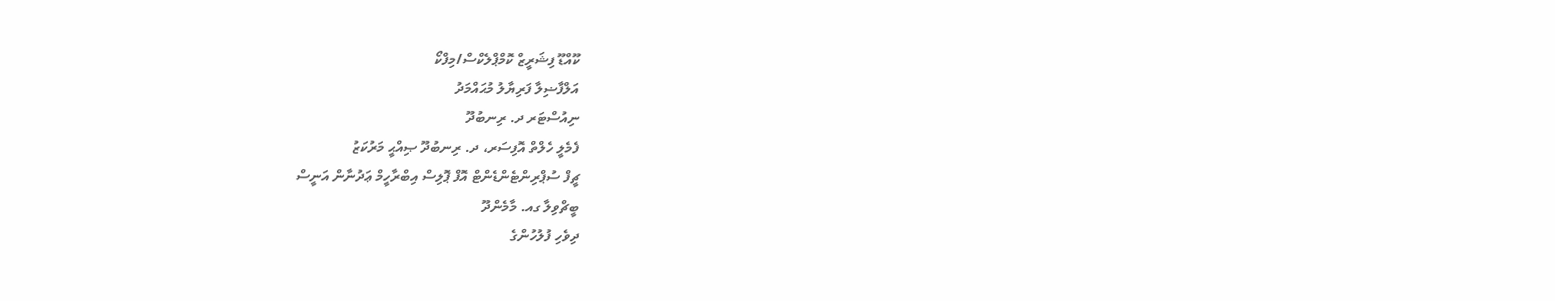ކޫއްޑޫ ފިޝަރީޒް ކޮމްޕްލެކްސް/މިފްކޯ
އަލްފާޟިލާ ފަރިޔާލު މުޙައްމަދު
ނިއުސްޓަރ ދ. ރިނބުދޫ
ފެމެލީ ހެލްތް އޮފިސަރ، ދ. ރިނބުދޫ ޞިއްޙީ މަރުކަޒު
ޗީފް ސުޕްރިންޓެންޑެންޓް އޮފް ޕޮލިސް އިބްރާހީމް ޢަދުނާން އަނީސް
ބީޗްވިލާ ގއ. މާމެންދޫ
ދިވެހި ފުލުހުންގެ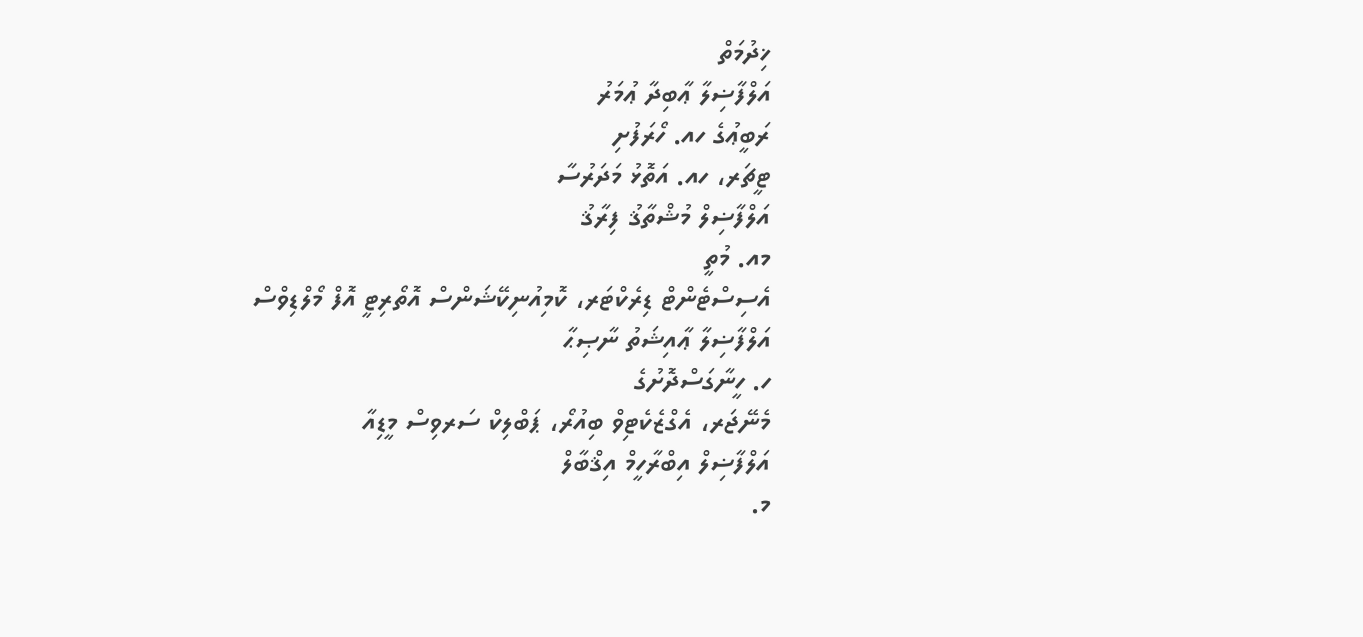ޚިދުމަތް
އަލްފާޟިލާ ޢާބިދާ ޢުމަރު
ރަބީޢުގެ ހއ. ހޯރަފުށި
ޓީޗަރ، ހއ. އަތޮޅު މަދަރުސާ
އަލްފާޟިލް މުޝްތާޤު ފިރާޤު
މއ. މުތީ
އެސިސްޓެންޓް ޑިރެކްޓަރ، ކޮމިއުނިކޭޝަންސް އޮތޯރިޓީ އޮފް މޯލްޑިވްސް
އަލްފާޟިލާ ޢާއިޝަތު ނާޞިޙާ
ހ. ހީނާގަސްދޮށުގެ
މެނޭޖަރ، އެގްޒެކެޓިވް ބިއުރޯ، ޕަބްލިކް ސަރވިސް މީޑިއާ
އަލްފާޟިލް އިބްރާހީމް އިޤްބާލް
މ.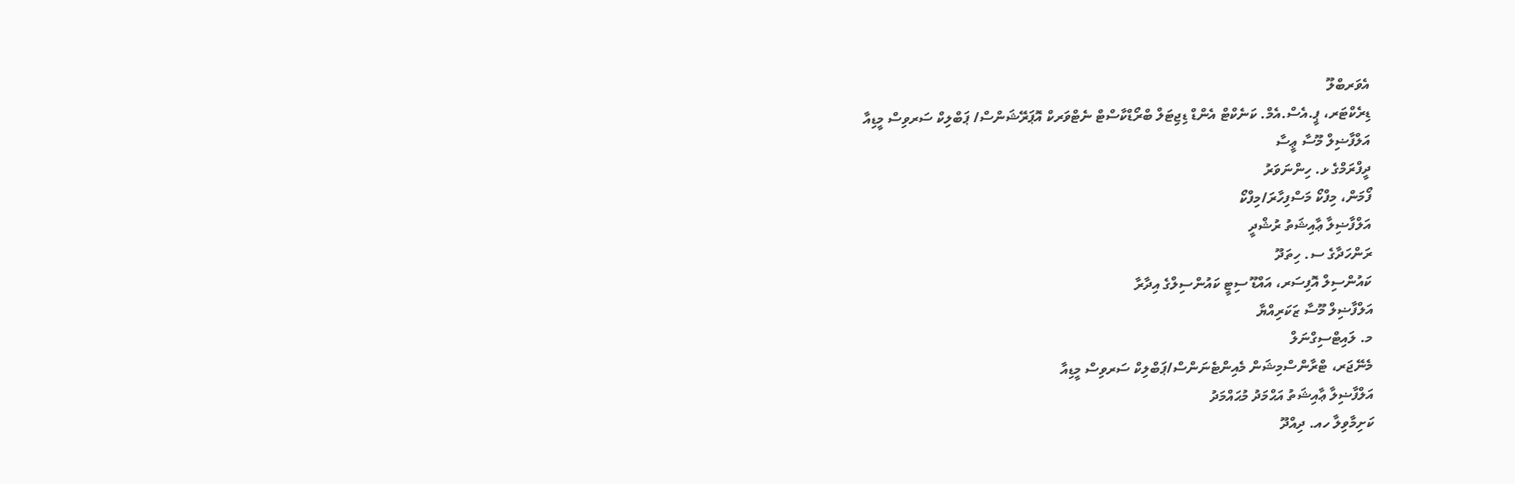އެވަރބްލޫ
ޑިރެކްޓަރ، ޕީ.އެސް.އެމް. ކަނެކްޓް އެންޑް ޑިޖިޓަލް ބްރޯޑްކާސްޓް ނެޓްވަރކް އޮޕަރޭޝަންސް/ ޕަބްލިކް ސަރވިސް މީޑިއާ
އަލްފާޟިލް މޫސާ ޢީސާ
ދީފްރަމްގެ ޅ. ހިންނަވަރު
ފޯމަން، މިފްކޯ މަސްފިހާރަ/މިފްކޯ
އަލްފާޟިލާ ޢާއިޝަތު ރުޝްދީ
ރަންހަދާގެ ސ. ހިތަދޫ
ކައުންސިލް އޮފިސަރ، އައްޑޫ ސިޓީ ކައުންސިލްގެ އިދާރާ
އަލްފާޟިލް މޫސާ ޒަކަރިއްޔާ
މ. ލައިޓްސިގްނަލް
މެނޭޖަރ، ޓްރާންސްމިޝަން މެއިންޓެނަންސް/ޕަބްލިކް ސަރވިސް މީޑިއާ
އަލްފާޟިލާ ޢާއިޝަތު އަޙްމަދު މުޙައްމަދު
ކަށިމާވިލާ ހއ. ދިއްދޫ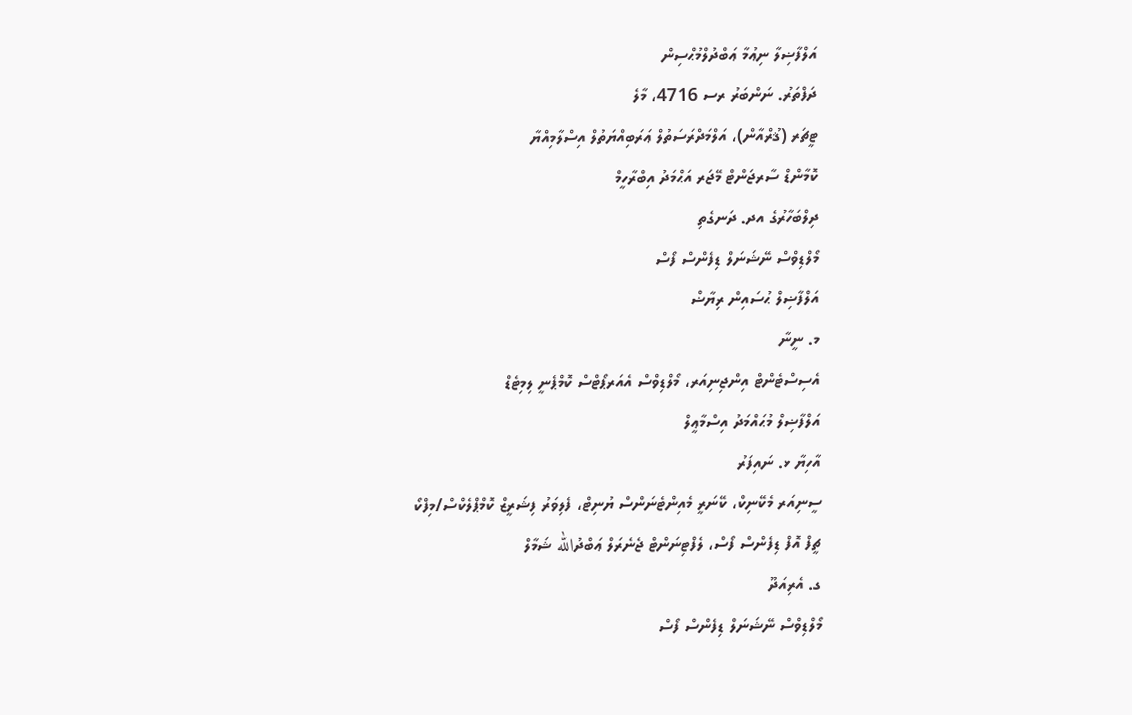އަލްފާޟިލާ ނިޢުމާ ޢަބްދުލްމުޙްސިން
ދަފްތަރު. ނަންބަރު ރސ 4716، މާލެ
ޓީޗަރ (ޤުރްއާން)، އަލްމަދްރަސަތުލް ޢަރަބިއްޔަތުލް އިސްލާމިއްޔާ
ކޮމާންޑް ސާރޖަންޓް މޭޖަރ އަޙްމަދު އިބްރާހީމް
ދިލްބަހާރުގެ އދ. ދަނގެތި
މޯލްޑިވްސް ނޭޝަނަލް ޑިފެންސް ފޯސް
އަލްފާޟިލް ޙުސައިން ރިޔާޟް
މ. ނީނާ
އެސިސްޓެންޓް އިންޖިނިއަރ، މޯލްޑިވްސް އެއަރޕޯޓްސް ކޮމްޕެނީ ލިމިޓެޑް
އަލްފާޟިލް މުޙައްމަދު އިސްމާޢީލް
އާހިޔާ ޅ. ނައިފަރު
ސީނިއަރ މެކޭނިކް، ކޭނަރީ މެއިންޓެނަންސް ޔުނިޓް، ފެލިވަރު ފިޝަރީޒް ކޮމްޕްލެކްސް/މިފްކޯ
ޗީފް އޮފް ޑިފެންސް ފޯސް، ލެފްޓިނަންޓް ޖެނެރަލް ޢަބްދުالله ޝަމާލް
ގ. އެރިއަދޫ
މޯލްޑިވްސް ނޭޝަނަލް ޑިފެންސް ފޯސް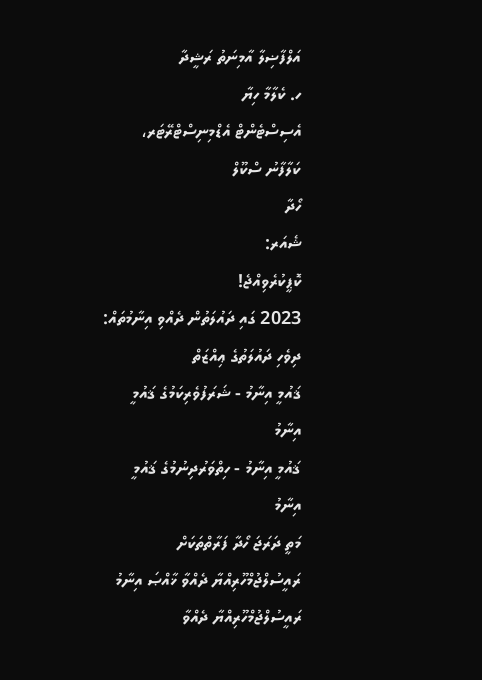އަލްފާޟިލާ އާމިނަތު ރަޝީދާ
ހ. ކެލާމާ ހިޔާ
އެސިސްޓެންޓް އެޑްމިނިސްޓްރޭޓަރ، ކަލާފާނު ސްކޫލް
ހޯދާ
ޝެއަރ:
ކޮޕީކުރެވިއްޖެ!
2023 ގައި ދައުލަތުން ދެއްވި އިނާމުތައް:
ދިވެހި ދައުލަތުގެ ޢިއްޒަތް
ޤައުމީ އިނާމު - ޝަރަފުވެރިކަމުގެ ޤައުމީ އިނާމު
ޤައުމީ އިނާމު - ހިތްވަރުދިނުމުގެ ޤައުމީ އިނާމު
މަތީ ދަރަޖަ ހޯދާ ފަރާތްތަކަށް ރައީސުލްޖުމްހޫރިއްޔާ ދެއްވާ ޚާއްޞަ އިނާމު
ރައީސުލްޖުމްހޫރިއްޔާ ދެއްވާ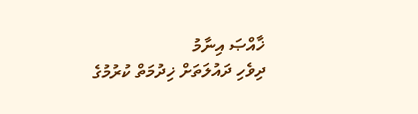ޚާއްޞަ އިނާމު
ދިވެހި ދައުލަތަށް ޚިދުމަތް ކުރުމުގެ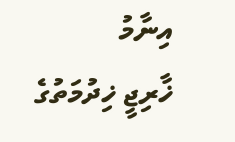އިނާމު
ޚާރިޖީ ޚިދުމަތުގެ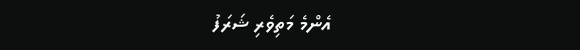އެންމެ މަތިވެރި ޝަރަފު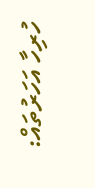ހުރިހާ އަހަރުތައް: